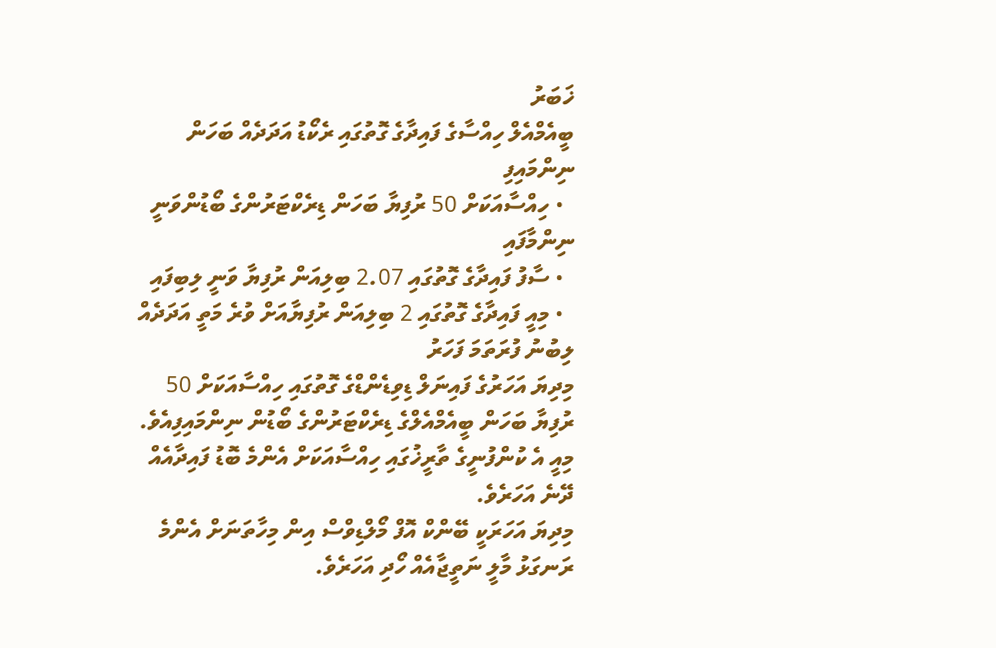ޚަބަރު
ބީއެމްއެލް ހިއްސާގެ ފައިދާގެ ގޮތުގައި ރެކޯޑު އަދަދެއް ބަހަން ނިންމައިފި
  • ހިއްސާއަކަށް 50 ރުފިޔާ ބަހަން ޑިރެކްޓަރުންގެ ބޯޑުންވަނީ ނިންމާފައި
  • ސާފު ފައިދާގެ ގޮތުގައި 2.07 ބިލިއަން ރުފިޔާ ވަނީ ލިބިފައި
  • މިއީ ފައިދާގެ ގޮތުގައި 2 ބިލިއަން ރުފިޔާއަށް ވުރެ މަތީ އަދަދެއް ލިބުނު ފުރަތަމަ ފަހަރު
މިދިޔަ އަހަރުގެ ފައިނަލް ޑިވިޑެންޑްގެ ގޮތުގައި ހިއްސާއަކަށް 50 ރުފިޔާ ބަހަން ބީއެމްއެލްގެ ޑިރެކްޓަރުންގެ ބޯޑުން ނިންމައިފިއެވެ. މިއީ އެ ކުންފުނީގެ ތާރީޚުގައި ހިއްސާއަކަށް އެންމެ ބޮޑު ފައިދާއެއް ދޭނެ އަހަރެވެ.
މިދިޔަ އަހަރަކީ ބޭންކް އޮފް މޯލްޑިވްސް އިން މިހާތަނަށް އެންމެ ރަނގަޅު މާލީ ނަތީޖާއެއް ހޯދި އަހަރެވެ.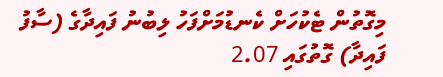މިގޮތުން ޓެކުހަށް ކެނޑުމަށްފަހު ލިބުނު ފައިދާގެ (ސާފު ފައިދާ) ގޮތުގައި 2.07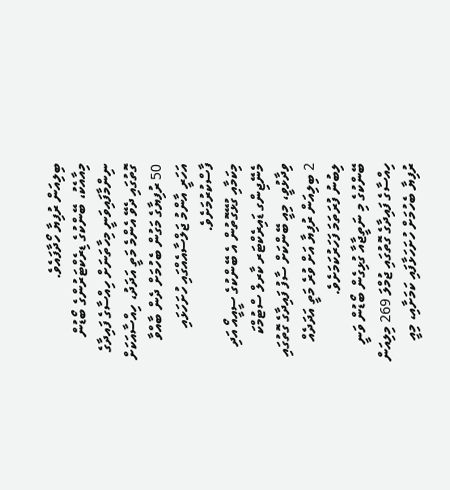ބިލިއަން ރުފިޔާ ހޯދާފައެވެ.
މިއާއެކު، ބޭންކުގެ ޑިރެކްޓަރުންގެ ބޯޑުން ނިންމާފައިވަނީ މިހާތަނަށް ހިއްސާގެ ފައިދާގެ ގޮތުގައި ދެވޭ އެންމެ މަތީ އަދަދު، ހިއްސާއަކަށް 50 ރުފިޔާގެ މަގުން ބެހުމަށް ދެން ބާއްވާ އަހަރީ އާންމު ޖަލްސާއެއްގައި ހުށަހަޅައި ފާސްކުރުމަށެވެ.
މިކަމާއި ގުޅޭގޮތުން އެ ބޭންކުގެ ސީއީއޯ އަދި މެނޭޖިންގ ޑައިރެކްޓަރ ކާރލް ސްޓުމްކަ ވިދާޅުވީ، މިއީ ބޭންކަށް ސާފު ފައިދާގެ ގޮތުގައި 2 ބިލިއަން ރުފިޔާ އަށް ވުރެ މަތީ އަދަދެއް ލިބުނު ފުރަތަމަ ފަހަރުކަމަށެވެ.
ބޭންކުގެ މި ނަތީޖާއާ ގުޅިގެން ބޯޑުން ވަނީ ހިއްސާގެ ފައިދާގެ ގޮތުގައި ޖުމްލަ 269 މިލިއަން ރުފިޔާ ބެހުމަށް ހުށަހަޅާފައި ކަމަށާއި، މިއީ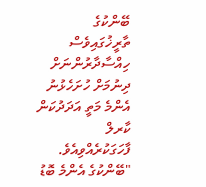ބޭންކުގެ ތާރީޚުގައިވެސް ހިއްސާދާރުންނަށް ދިނުމަށް ހުށަހެޅުނު އެންމެ މަތީ އަދަދުކަން ކާރލް ފާހަގަކުރެއްވިއެވެ.
"ބޭންކުގެ އެންމެ ބޮޑު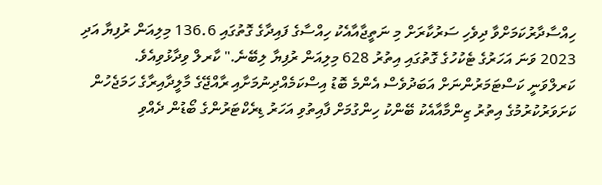ހިއްސާދާރުކަމަށްވާ ދިވެހި ސަރުކާރަށް މި ނަތީޖާއާއެކު ހިއްސާގެ ފައިދާގެ ގޮތުގައި 136.6 މިލިއަން ރުފިޔާ އަދި 2023 ވަނަ އަހަރުގެ ޓެކުހުގެ ގޮތުގައި އިތުރު 628 މިލިއަން ރުފިޔާ ލިބޭނެ." ކާރލް ވިދާޅުވިއެވެ.
ކަރލްވަނީ ކަސްޓަމަރުންނަށް އަބަދުވެސް އެންމެ ބޮޑު އިސްކަމެއްދިނުމަށާއި ރާއްޖޭގެ މާލީދާއިރާގެ ހަމަޖެހުން ކަށަވަރުކުރުމުގެ އިތުރު ޒިންމާއާއެކު ބޭންކު ހިންގުމަށް ފާއިތުވި އަހަރު ޑިރެކްޓަރުންގެ ބޯޑުން ދެއްވި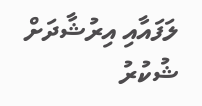ލަފައާއި އިރުޝާދަށް ޝުކުރު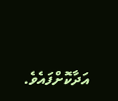އަދާކޮށްފައެވެ.